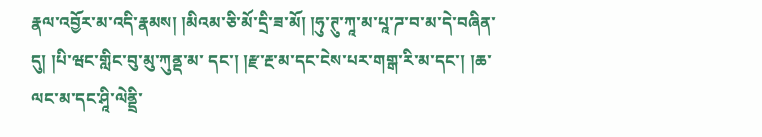རྣལ་འབྱོར་མ་འདི་རྣམས། །མིའམ་ཅི་མོ་དྲི་ཟ་མོ། །ཧུ་ཊུ་ཀཱ་མ་པཱ་ཌ་བ་མ་དེ་བཞིན་དུ། །པི་ཝང་གླིང་བུ་མུ་ཀུནྡ་མ་ དང་། །རྫ་རྔ་མ་དང་ངེས་པར་གགྒ་རི་མ་དང་། །ཆ་ལང་མ་དང་ཤཱི་ལེནྡྲི་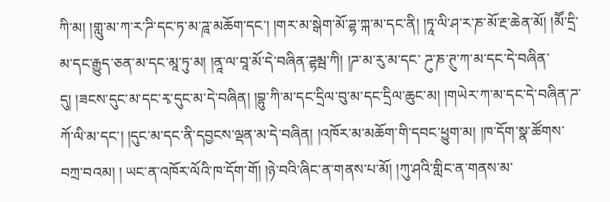ཀི་མ། །གླུ་མ་ཀ་ར་ཌི་དང་ཏ་མ་ཌཱ་མཆོག་དང་། །གར་མ་སྒེག་མོ་ཌྷ་ཀྐ་མ་དང་ནི། །ཏཱ་ལི་ཤ་ར་ཎ་མོ་རྔ་ཆེན་མོ། །མཽ་དྲི་མ་དང་རྒྱུད་ཅན་མ་དང་མཱ་ཏུ་མ། །ནཱ་ལ་བཱ་མོ་དེ་བཞིན་ཌྷམྦ་ཀི། །ཌ་མ་རུ་མ་དང་ ཌུ་ཎ་ཊུ་ཀ་མ་དང་དེ་བཞིན་དུ། །ཟངས་དུང་མ་དང་རྭ་དུང་མ་དེ་བཞིན། །བྷུ་ཀི་མ་དང་དྲིལ་བུ་མ་དང་དྲིལ་ཆུང་མ། །གཡེར་ཀ་མ་དང་དེ་བཞིན་ཌ་ཀོ་ལི་མ་དང་། །དུང་མ་དང་ནི་དབྱངས་ལྡན་མ་དེ་བཞིན། །འཁོར་མ་མཆོག་གི་དབང་ཕྱུག་མ། །ཁ་དོག་སྣ་ཚོགས་བཀྲ་བའམ། ། ཡང་ན་འཁོར་ལོའི་ཁ་དོག་གོ། །ཉེ་བའི་ཞིང་ན་གནས་པ་མོ། །ཀུ་ཤའི་གླིང་ན་གནས་མ་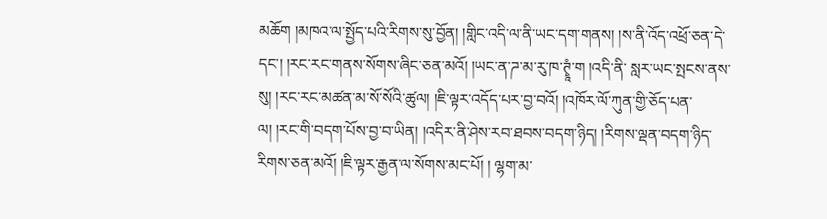མཆོག །མཁའ་ལ་སྤྱོད་པའི་རིགས་སུ་བྱོན། །གླིང་འདི་ལ་ནི་ཡང་དག་གནས། །ས་ནི་འོད་འཕྲོ་ཅན་དེ་དང་། །རང་རང་གནས་སོགས་ཞིང་ཅན་མའོ། །ཡང་ན་ཌ་མ་རུ་ཁ་ཊྭཱཾ་ག །འདི་ནི་ སླར་ཡང་སྤངས་ནས་སུ། །རང་རང་མཚན་མ་སོ་སོའི་ཚུལ། །ཇི་ལྟར་འདོད་པར་བྱ་བའོ། །འཁོར་ལོ་ཀུན་གྱི་ཅོད་པན་ལ། །རང་གི་བདག་པོས་བྱ་བ་ཡིན། །འདིར་ནི་ཤེས་རབ་ཐབས་བདག་ཉིད། །རིགས་ལྡན་བདག་ཉིད་རིགས་ཅན་མའོ། །ཇི་ལྟར་རྒྱན་ལ་སོགས་མང་པོ། ། ལྷག་མ་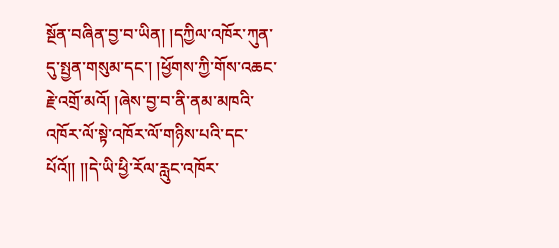སྔོན་བཞིན་བྱ་བ་ཡིན། །དཀྱིལ་འཁོར་ཀུན་དུ་སྤྱན་གསུམ་དང་། །ཕྱོགས་ཀྱི་གོས་འཆང་རྗེ་འགྲོ་མའོ། །ཞེས་བྱ་བ་ནི་ནམ་མཁའི་འཁོར་ལོ་སྟེ་འཁོར་ལོ་གཉིས་པའི་དང་པོའོ།། །།དེ་ཡི་ཕྱི་རོལ་རླུང་འཁོར་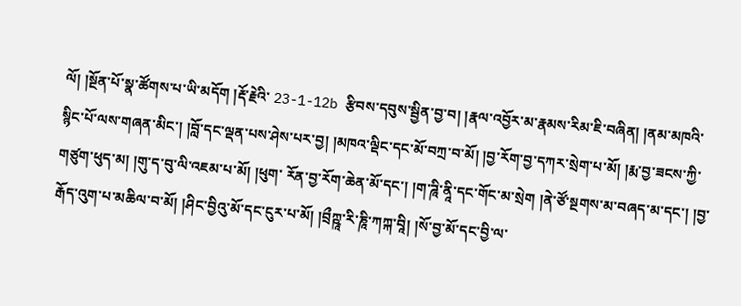ལོ། །སྔོན་པོ་སྣ་ཚོགས་པ་ཡི་མདོག །རྡོ་རྗེའི་ 23-1-12b རྩིབས་དབུས་སྦྱིན་བྱ་བ། །རྣལ་འབྱོར་མ་རྣམས་རིམ་ཇི་བཞིན། །ནམ་མཁའི་སྙིང་པོ་ལས་གཞན་མིང་། །བློ་དང་ལྡན་པས་ཤེས་པར་བྱ། །མཁའ་ལྡིང་དང་མོ་བཀྲ་བ་མོ། །བྱ་རོག་བྱ་དཀར་སྲེག་པ་མོ། །རྨ་བྱ་ཟངས་ཀྱི་གཙུག་ཕུད་མ། །གུ་ད་བུ་ལི་འཇམ་པ་མོ། །ཕུག་ རོན་བྱ་རོག་ཆེན་མོ་དང་། །ག་ཌཱི་ནཱི་དང་གོང་མ་སྲེག །ནེ་ཙོ་སྔགས་མ་བཞད་མ་དང་། །བྱ་རྒོད་འུག་པ་མཆིལ་བ་མོ། །ཤིང་བྱིའུ་མོ་དང་ངུར་པ་མོ། །བྲྀཀྵཱ་རི་ཎཱི་ཀཀྐ་བཱི། །སོ་བྱ་མོ་དང་བྱི་ལ་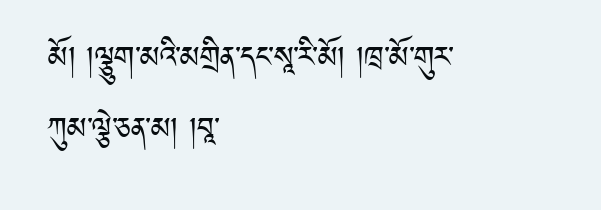མོ། །ལྕུག་མའི་མགྲིན་དང་སཱ་རི་མོ། །ཁྲ་མོ་གུར་ཀུམ་ལྕེ་ཅན་མ། །བཱ་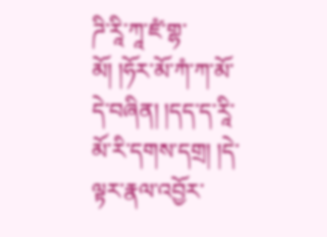ཌི་རཱི་ཀཱ་ཛཾ་གྷ་ མོ། །ཧོར་མོ་ཀཾ་ཀ་མོ་དེ་བཞིན། །དད་ད་རཱི་མོ་རི་དགས་དགྲ། །དེ་ལྟར་རྣལ་འབྱོར་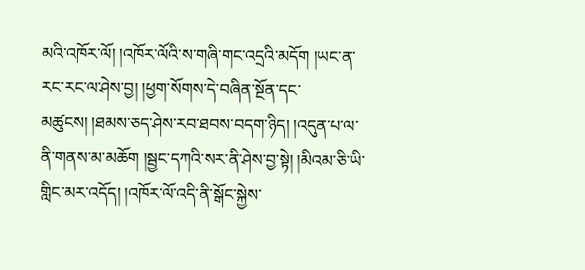མའི་འཁོར་ལོ། །འཁོར་ལོའི་ས་གཞི་གང་འདྲའི་མདོག །ཡང་ན་རང་རང་ལ་ཤེས་བྱ། །ཕྱག་སོགས་དེ་བཞིན་སྔོན་དང་མཚུངས། །ཐམས་ཅད་ཤེས་རབ་ཐབས་བདག་ཉིད། །འདུན་པ་ལ་ ནི་གནས་མ་མཆོག །སྦྱང་དཀའི་སར་ནི་ཤེས་བྱ་སྟེ། །མིའམ་ཅི་ཡི་གླིང་མར་འདོད། །འཁོར་ལོ་འདི་ནི་སྒོང་སྐྱེས་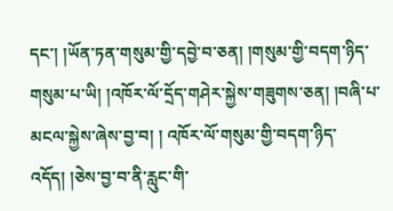དང་། །ཡོན་ཏན་གསུམ་གྱི་དབྱེ་བ་ཅན། །གསུམ་གྱི་བདག་ཉིད་གསུམ་པ་ཡི། །འཁོར་ལོ་དྲོད་གཤེར་སྐྱེས་གཟུགས་ཅན། །བཞི་པ་མངལ་སྐྱེས་ཞེས་བྱ་བ། ། འཁོར་ལོ་གསུམ་གྱི་བདག་ཉིད་འདོད། །ཅེས་བྱ་བ་ནི་རླུང་གི་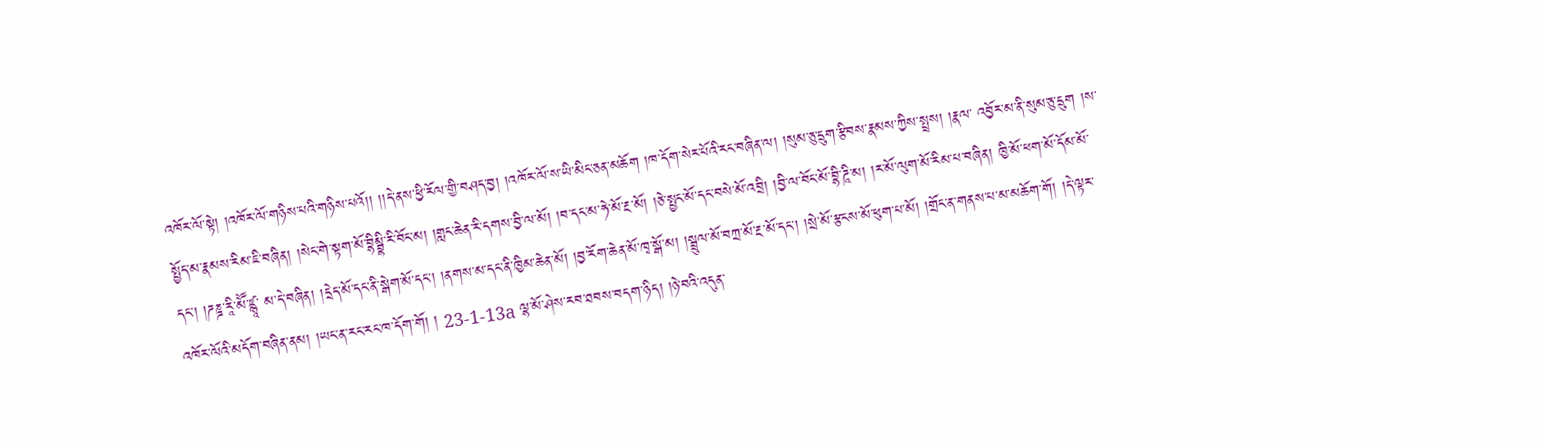འཁོར་ལོ་སྟེ། །འཁོར་ལོ་གཉིས་པའི་གཉིས་པའོ།། །།དེ་ནས་ཕྱི་རོལ་གྱི་བཤད་བྱ། །འཁོར་ལོ་ས་ཡི་མིང་ཅན་མཆོག །ཁ་དོག་སེར་པོའི་རང་བཞིན་ལ། །སུམ་ཅུ་དྲུག་རྩིབས་རྣམས་ཀྱིས་སྤྲས། །རྣལ་ འབྱོར་མ་ནི་སུམ་ཅུ་དྲུག །ས་སྤྱོད་མ་རྣམས་རིམ་ཇི་བཞིན། །སེང་གེ་སྟག་མོ་བྷིམྦྷི་རི་བོང་མ། །གླང་ཆེན་རི་དགས་བྱི་ལ་མོ། །བ་དང་མ་ཧེ་མོ་རྔ་མོ། །ཅེ་སྤྱང་མོ་དང་བསེ་མོ་འབྲི། །བྱི་ལ་བོང་མོ་བྷི་ཌཱི་མ། །ར་མོ་ལུག་མོ་རིམ་པ་བཞིན། ཁྱི་མོ་ཕག་མོ་དོམ་མོ་དང་། །ཌཎྜ་རཱི་མཽ་ཛྙཱ་ མ་དེ་བཞིན། །དྲེད་མོ་དང་ནི་སྒེག་མོ་དང་། །ནགས་མ་དང་ནི་ཁྱིམ་ཆེན་མོ། །བྱ་རོག་ཆེན་མོ་ཁྭ་སྒོ་མ། །སྦྲུལ་མོ་བཀྲ་མོ་རྔ་མོ་དང་། །སྲེ་མོ་རྩངས་མོ་ཕུག་པ་མོ། །གྲོང་ན་གནས་པ་མ་མཆོག་གོ། །དེ་ལྟར་འཁོར་ལོའི་མདོག་བཞིན་ནམ། །ཡང་ན་རང་རང་ཁ་དོག་གོ། ། 23-1-13a ལྷ་མོ་ཤེས་རབ་ཐབས་བདག་ཉིད། །ཉེ་བའི་འདུན་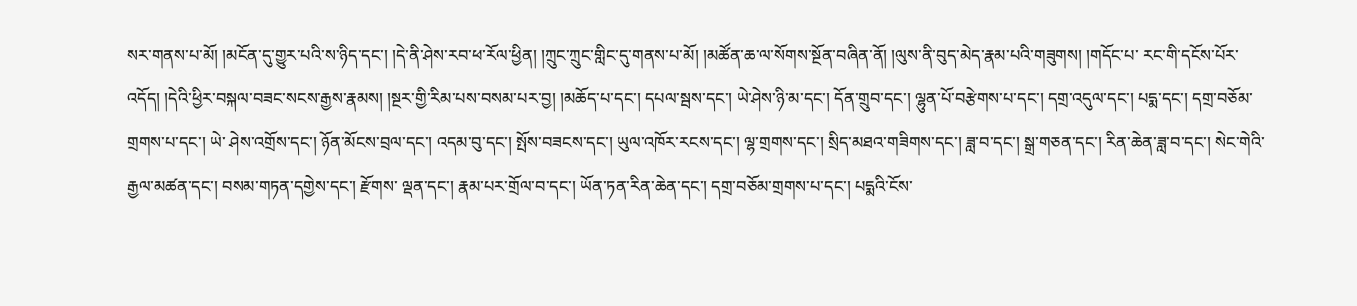སར་གནས་པ་མོ། །མངོན་དུ་གྱུར་པའི་ས་ཉིད་དང་། །དེ་ནི་ཤེས་རབ་ཕ་རོལ་ཕྱིན། །ཀྲུང་ཀྲུང་གླིང་དུ་གནས་པ་མོ། །མཚོན་ཆ་ལ་སོགས་སྔོན་བཞིན་ནོ། །ལུས་ནི་བུད་མེད་རྣམ་པའི་གཟུགས། །གདོང་པ་ རང་གི་དངོས་པོར་འདོད། །དེའི་ཕྱིར་བསྐལ་བཟང་སངས་རྒྱས་རྣམས། །སྔར་གྱི་རིམ་པས་བསམ་པར་བྱ། །མཆོད་པ་དང་། དཔལ་སྦས་དང་། ཡེ་ཤེས་ཉི་མ་དང་། དོན་གྲུབ་དང་། ལྷུན་པོ་བརྩེགས་པ་དང་། དགྲ་འདུལ་དང་། པདྨ་དང་། དགྲ་བཅོམ་གྲགས་པ་དང་། ཡེ་ ཤེས་འགྲོས་དང་། ཉོན་མོངས་བྲལ་དང་། འདམ་བུ་དང་། སྤོས་བཟངས་དང་། ཡུལ་འཁོར་རངས་དང་། ལྷ་གྲགས་དང་། སྲིད་མཐའ་གཟིགས་དང་། ཟླ་བ་དང་། སྒྲ་གཅན་དང་། རིན་ཆེན་ཟླ་བ་དང་། སེང་གེའི་རྒྱལ་མཚན་དང་། བསམ་གཏན་དགྱེས་དང་། རྫོགས་ ལྡན་དང་། རྣམ་པར་གྲོལ་བ་དང་། ཡོན་ཏན་རིན་ཆེན་དང་། དགྲ་བཅོམ་གྲགས་པ་དང་། པདྨའི་ངོས་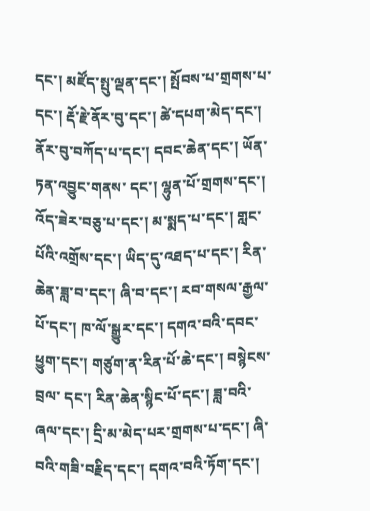དང་། མཛོད་སྤུ་ལྡན་དང་། སྤོབས་པ་གྲགས་པ་དང་། རྡོ་རྗེ་ནོར་བུ་དང་། ཚེ་དཔག་མེད་དང་། ནོར་བུ་བཀོད་པ་དང་། དབང་ཆེན་དང་། ཡོན་ཏན་འབྱུང་གནས་ དང་། ལྷུན་པོ་གྲགས་དང་། འོད་ཟེར་བཅུ་པ་དང་། མ་སྨད་པ་དང་། གླང་པོའི་འགྲོས་དང་། ཡིད་དུ་འཐད་པ་དང་། རིན་ཆེན་ཟླ་བ་དང་། ཞི་བ་དང་། རབ་གསལ་རྒྱལ་པོ་དང་། ཁ་ལོ་སྒྱུར་དང་། དགའ་བའི་དབང་ཕྱུག་དང་། གཙུག་ན་རིན་པོ་ཆེ་དང་། བསྙེངས་བྲལ་ དང་། རིན་ཆེན་སྙིང་པོ་དང་། ཟླ་བའི་ཞལ་དང་། དྲི་མ་མེད་པར་གྲགས་པ་དང་། ཞི་བའི་གཟི་བརྗིད་དང་། དགའ་བའི་ཏོག་དང་།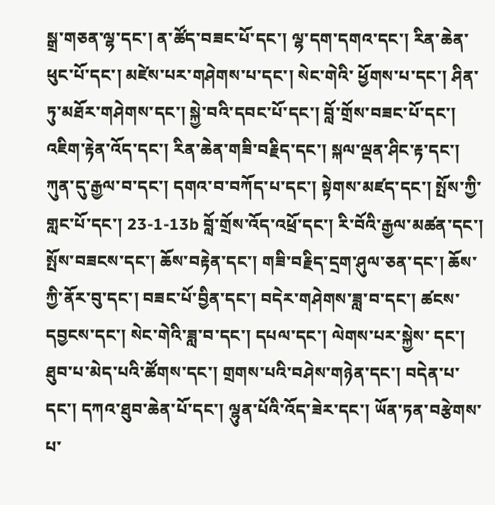སྒྲ་གཅན་ལྷ་དང་། ན་ཚོད་བཟང་པོ་དང་། ལྷ་དག་དགའ་དང་། རིན་ཆེན་ཕུང་པོ་དང་། མཛེས་པར་གཤེགས་པ་དང་། སེང་གེའི་ ཕྱོགས་པ་དང་། ཤིན་ཏུ་མཐོར་གཤེགས་དང་། སྐྱེ་བའི་དབང་པོ་དང་། བློ་གྲོས་བཟང་པོ་དང་། འཇིག་རྟེན་འོད་དང་། རིན་ཆེན་གཟི་བརྗིད་དང་། སྐལ་ལྡན་ཤིང་རྟ་དང་། ཀུན་དུ་རྒྱལ་བ་དང་། དགའ་བ་བཀོད་པ་དང་། སྟེགས་མཛད་དང་། སྤོས་ཀྱི་གླང་པོ་དང་། 23-1-13b བློ་གྲོས་འོད་འཕྲོ་དང་། རི་བོའི་རྒྱལ་མཚན་དང་། སྤོས་བཟངས་དང་། ཆོས་བརྟེན་དང་། གཟི་བརྗིད་དྲག་ཤུལ་ཅན་དང་། ཆོས་ཀྱི་ནོར་བུ་དང་། བཟང་པོ་བྱིན་དང་། བདེར་གཤེགས་ཟླ་བ་དང་། ཚངས་དབྱངས་དང་། སེང་གེའི་ཟླ་བ་དང་། དཔལ་དང་། ལེགས་པར་སྐྱེས་ དང་། ཐུབ་པ་མེད་པའི་ཚོགས་དང་། གྲགས་པའི་བཤེས་གཉེན་དང་། བདེན་པ་དང་། དཀའ་ཐུབ་ཆེན་པོ་དང་། ལྷུན་པོའི་འོད་ཟེར་དང་། ཡོན་ཏན་བརྩེགས་པ་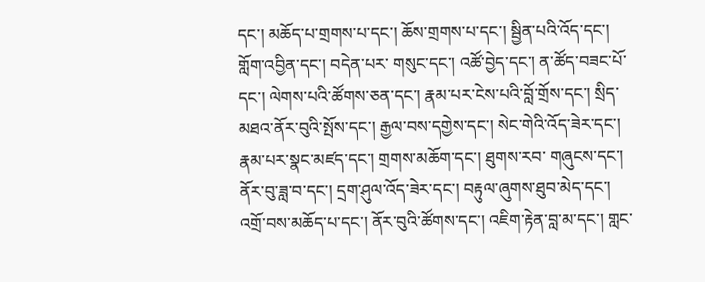དང་། མཆོད་པ་གྲགས་པ་དང་། ཆོས་གྲགས་པ་དང་། སྦྱིན་པའི་འོད་དང་། གློག་འབྱིན་དང་། བདེན་པར་ གསུང་དང་། འཚོ་བྱེད་དང་། ན་ཚོད་བཟང་པོ་དང་། ལེགས་པའི་ཚོགས་ཅན་དང་། རྣམ་པར་ངེས་པའི་བློ་གྲོས་དང་། སྲིད་མཐའ་ནོར་བུའི་སྤོས་དང་། རྒྱལ་བས་དགྱེས་དང་། སེང་གེའི་འོད་ཟེར་དང་། རྣམ་པར་སྣང་མཛད་དང་། གྲགས་མཆོག་དང་། ཐུགས་རབ་ གཞུངས་དང་། ནོར་བུ་ཟླ་བ་དང་། དྲག་ཤུལ་འོད་ཟེར་དང་། བརྟུལ་ཞུགས་ཐུབ་མེད་དང་། འགྲོ་བས་མཆོད་པ་དང་། ནོར་བུའི་ཚོགས་དང་། འཇིག་རྟེན་བླ་མ་དང་། གླང་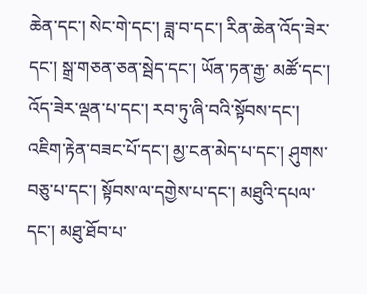ཆེན་དང་། སེང་གེ་དང་། ཟླ་བ་དང་། རིན་ཆེན་འོད་ཟེར་དང་། སྒྲ་གཅན་ཅན་སྦེད་དང་། ཡོན་ཏན་རྒྱ་ མཚོ་དང་། འོད་ཟེར་ལྡན་པ་དང་། རབ་ཏུ་ཞི་བའི་སྟོབས་དང་། འཇིག་རྟེན་བཟང་པོ་དང་། མྱ་ངན་མེད་པ་དང་། ཤུགས་བཅུ་པ་དང་། སྟོབས་ལ་དགྱེས་པ་དང་། མཐུའི་དཔལ་དང་། མཐུ་ཐོབ་པ་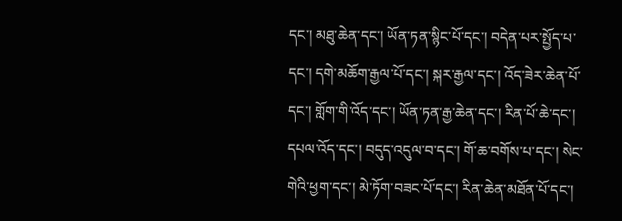དང་། མཐུ་ཆེན་དང་། ཡོན་ཏན་སྙིང་པོ་དང་། བདེན་པར་སྤྱོད་པ་དང་། དགེ་མཆོག་རྒྱལ་པོ་དང་། སྐར་རྒྱལ་དང་། འོད་ཟེར་ཆེན་པོ་དང་། གློག་གི་འོད་དང་། ཡོན་ཏན་རྒྱ་ཆེན་དང་། རིན་པོ་ཆེ་དང་། དཔལ་འོད་དང་། བདུད་འདུལ་བ་དང་། གོ་ཆ་བགོས་པ་དང་། སེང་གེའི་ཕྱག་དང་། མེ་ཏོག་བཟང་པོ་དང་། རིན་ཆེན་མཐོན་པོ་དང་།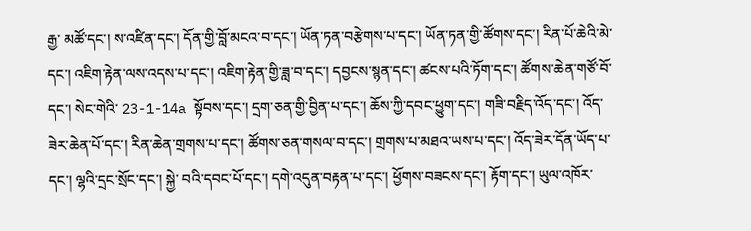རྒྱ་ མཚོ་དང་། ས་འཛིན་དང་། དོན་གྱི་བློ་མངའ་བ་དང་། ཡོན་ཏན་བརྩེགས་པ་དང་། ཡོན་ཏན་གྱི་ཚོགས་དང་། རིན་པོ་ཆེའི་མེ་དང་། འཇིག་རྟེན་ལས་འདས་པ་དང་། འཇིག་རྟེན་གྱི་ཟླ་བ་དང་། དབྱངས་སྙན་དང་། ཚངས་པའི་ཏོག་དང་། ཚོགས་ཆེན་གཙོ་བོ་དང་། སེང་གེའི་ 23-1-14a སྟོབས་དང་། དྲག་ཅན་གྱི་བྱིན་པ་དང་། ཆོས་ཀྱི་དབང་ཕྱུག་དང་། གཟི་བརྗིད་འོད་དང་། འོད་ཟེར་ཆེན་པོ་དང་། རིན་ཆེན་གྲགས་པ་དང་། ཚོགས་ཅན་གསལ་བ་དང་། གྲགས་པ་མཐའ་ཡས་པ་དང་། འོད་ཟེར་དོན་ཡོད་པ་དང་། ལྷའི་དྲང་སྲོང་དང་། སྐྱེ་ བའི་དབང་པོ་དང་། དགེ་འདུན་བརྟན་པ་དང་། ཕྱོགས་བཟངས་དང་། རྟོག་དང་། ཡུལ་འཁོར་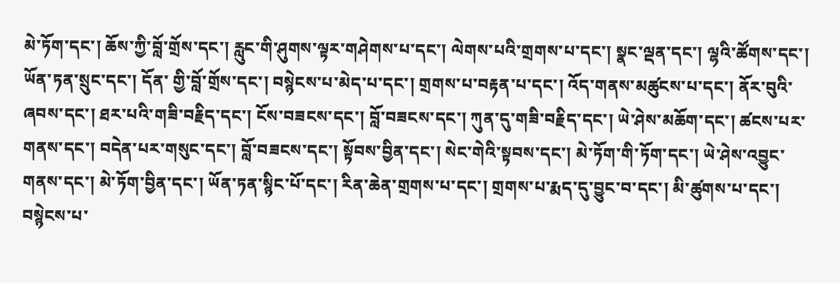མེ་ཏོག་དང་། ཆོས་ཀྱི་བློ་གྲོས་དང་། རླུང་གི་ཤུགས་ལྟར་གཤེགས་པ་དང་། ལེགས་པའི་གྲགས་པ་དང་། སྣང་ལྡན་དང་། ལྷའི་ཚོགས་དང་། ཡོན་ཏན་སྲུང་དང་། དོན་ གྱི་བློ་གྲོས་དང་། བསྙེངས་པ་མེད་པ་དང་། གྲགས་པ་བརྟན་པ་དང་། འོད་གནས་མཚུངས་པ་དང་། ནོར་བུའི་ཞབས་དང་། ཐར་པའི་གཟི་བརྗིད་དང་། ངོས་བཟངས་དང་། བློ་བཟངས་དང་། ཀུན་དུ་གཟི་བརྗིད་དང་། ཡེ་ཤེས་མཆོག་དང་། ཚངས་པར་གནས་དང་། བདེན་པར་གསུང་དང་། བློ་བཟངས་དང་། སྟོབས་བྱིན་དང་། སེང་གེའི་སྟབས་དང་། མེ་ཏོག་གི་ཏོག་དང་། ཡེ་ཤེས་འབྱུང་གནས་དང་། མེ་ཏོག་བྱིན་དང་། ཡོན་ཏན་སྙིང་པོ་དང་། རིན་ཆེན་གྲགས་པ་དང་། གྲགས་པ་རྨད་དུ་བྱུང་བ་དང་། མི་ཚུགས་པ་དང་། བསྙེངས་པ་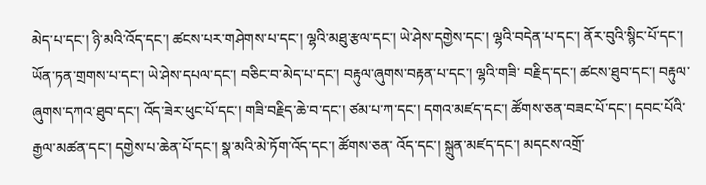མེད་པ་དང་། ཉི་མའི་འོད་དང་། ཚངས་པར་གཤེགས་པ་དང་། ལྷའི་མཐུ་རྩལ་དང་། ཡེ་ཤེས་དགྱེས་དང་། ལྷའི་བདེན་པ་དང་། ནོར་བུའི་སྙིང་པོ་དང་། ཡོན་ཏན་གྲགས་པ་དང་། ཡེ་ཤེས་དཔལ་དང་། བཅིང་བ་མེད་པ་དང་། བརྟུལ་ཞུགས་བརྟན་པ་དང་། ལྷའི་གཟི་ བརྗིད་དང་། ཚངས་ཐུབ་དང་། བརྟུལ་ཞུགས་དཀའ་ཐུབ་དང་། འོད་ཟེར་ཕུང་པོ་དང་། གཟི་བརྗིད་ཆེ་བ་དང་། ཙམ་པ་ཀ་དང་། དགའ་མཛད་དང་། ཚོགས་ཅན་བཟང་པོ་དང་། དབང་པོའི་རྒྱལ་མཚན་དང་། དགྱེས་པ་ཆེན་པོ་དང་། སྣ་མའི་མེ་ཏོག་འོད་དང་། ཚོགས་ཅན་ འོད་དང་། སྐྲུན་མཛད་དང་། མདངས་འགྲོ་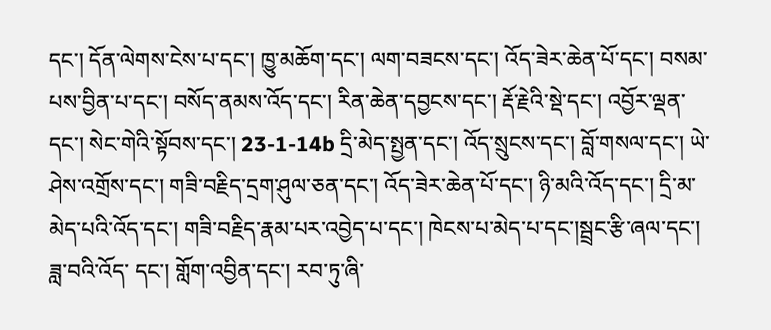དང་། དོན་ལེགས་ངེས་པ་དང་། ཁྱུ་མཆོག་དང་། ལག་བཟངས་དང་། འོད་ཟེར་ཆེན་པོ་དང་། བསམ་པས་བྱིན་པ་དང་། བསོད་ནམས་འོད་དང་། རིན་ཆེན་དབྱངས་དང་། རྡོ་རྗེའི་སྡེ་དང་། འབྱོར་ལྡན་དང་། སེང་གེའི་སྟོབས་དང་། 23-1-14b དྲི་མེད་སྤྱན་དང་། འོད་སྲུངས་དང་། བློ་གསལ་དང་། ཡེ་ཤེས་འགྲོས་དང་། གཟི་བརྗིད་དྲག་ཤུལ་ཅན་དང་། འོད་ཟེར་ཆེན་པོ་དང་། ཉི་མའི་འོད་དང་། དྲི་མ་མེད་པའི་འོད་དང་། གཟི་བརྗིད་རྣམ་པར་འབྱེད་པ་དང་། ཁེངས་པ་མེད་པ་དང་།སྦྲང་རྩི་ཞལ་དང་། ཟླ་བའི་འོད་ དང་། གློག་འབྱིན་དང་། རབ་ཏུ་ཞི་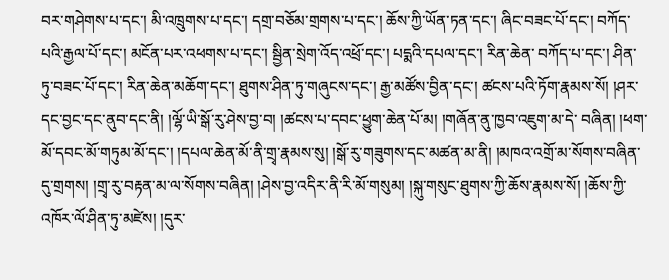བར་གཤེགས་པ་དང་། མི་འཁྲུགས་པ་དང་། དགྲ་བཅོམ་གྲགས་པ་དང་། ཆོས་ཀྱི་ཡོན་ཏན་དང་། ཞིང་བཟང་པོ་དང་། བཀོད་པའི་རྒྱལ་པོ་དང་། མངོན་པར་འཕགས་པ་དང་། སྦྱིན་སྲེག་འོད་འཕྲོ་དང་། པདྨའི་དཔལ་དང་། རིན་ཆེན་ བཀོད་པ་དང་། ཤིན་ཏུ་བཟང་པོ་དང་། རིན་ཆེན་མཆོག་དང་། ཐུགས་ཤིན་ཏུ་གཞུངས་དང་། རྒྱ་མཚོས་བྱིན་དང་། ཚངས་པའི་ཏོག་རྣམས་སོ། །ཤར་དང་བྱང་དང་ནུབ་དང་ནི། །ལྷོ་ཡི་སྒོ་རུ་ཤེས་བྱ་བ། །ཚངས་པ་དབང་ཕྱུག་ཆེན་པོ་མ། །གཞོན་ནུ་ཁྱབ་འཇུག་མ་དེ་ བཞིན། །ཕག་མོ་དབང་མོ་གཏུམ་མོ་དང་། །དཔལ་ཆེན་མོ་ནི་གྲྭ་རྣམས་སུ། །སྒོ་རུ་གཟུགས་དང་མཚན་མ་ནི། །མཁའ་འགྲོ་མ་སོགས་བཞིན་དུ་གྲགས། །གྲྭ་རུ་བརྟན་མ་ལ་སོགས་བཞིན། །ཤེས་བྱ་འདིར་ནི་རི་མོ་གསུམ། །སྐུ་གསུང་ཐུགས་ཀྱི་ཆོས་རྣམས་སོ། །ཆོས་ཀྱི་ འཁོར་ལོ་ཤིན་ཏུ་མཛེས། །དུར་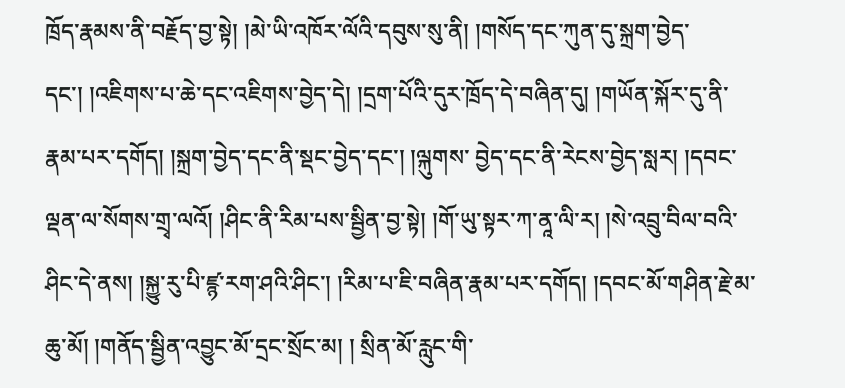ཁྲོད་རྣམས་ནི་བརྗོད་བྱ་སྟེ། །མེ་ཡི་འཁོར་ལོའི་དབུས་སུ་ནི། །གསོད་དང་ཀུན་དུ་སྐྲག་བྱེད་དང་། །འཇིགས་པ་ཆེ་དང་འཇིགས་བྱེད་དེ། །དྲག་པོའི་དུར་ཁྲོད་དེ་བཞིན་དུ། །གཡོན་སྐོར་དུ་ནི་རྣམ་པར་དགོད། །སྐྲག་བྱེད་དང་ནི་སྡང་བྱེད་དང་། །ལྐུགས་ བྱེད་དང་ནི་རེངས་བྱེད་སླར། །དབང་ལྡན་ལ་སོགས་གྲྭ་ལའོ། །ཤིང་ནི་རིམ་པས་སྦྱིན་བྱ་སྟེ། །གོ་ཡུ་སྟར་ཀ་ནཱ་ལི་ར། །སེ་འབྲུ་བིལ་བའི་ཤིང་དེ་ནས། །སྐྱུ་རུ་པི་ཛྙ་རག་ཤའི་ཤིང་། །རིམ་པ་ཇི་བཞིན་རྣམ་པར་དགོད། །དབང་མོ་གཤིན་རྗེ་མ་ཆུ་མོ། །གནོད་སྦྱིན་འབྱུང་མོ་དྲང་སྲོང་མ། ། སྲིན་མོ་རླུང་གི་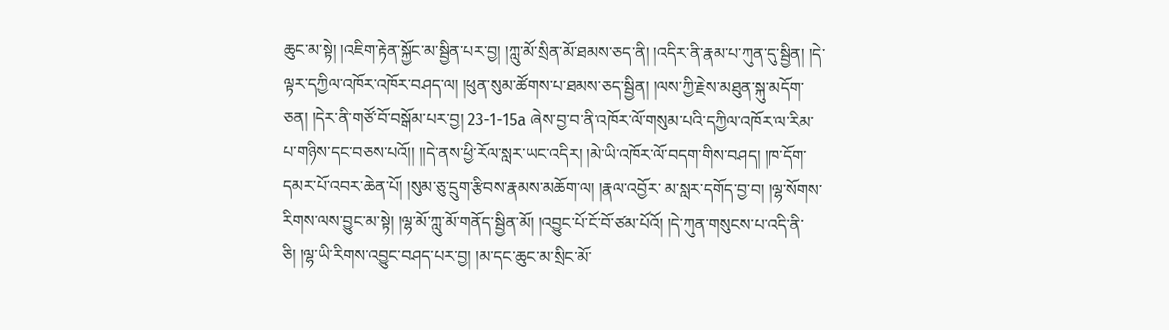ཆུང་མ་སྟེ། །འཇིག་རྟེན་སྐྱོང་མ་སྦྱིན་པར་བྱ། །ཀླུ་མོ་སྲིན་མོ་ཐམས་ཅད་ནི། །འདིར་ནི་རྣམ་པ་ཀུན་དུ་སྦྱིན། །དེ་ལྟར་དཀྱིལ་འཁོར་འཁོར་བཤད་ལ། །ཕུན་སུམ་ཚོགས་པ་ཐམས་ཅད་སྦྱིན། །ལས་ཀྱི་རྗེས་མཐུན་སྐུ་མདོག་ཅན། །དེར་ནི་གཙོ་བོ་བསྒོམ་པར་བྱ། 23-1-15a ཞེས་བྱ་བ་ནི་འཁོར་ལོ་གསུམ་པའི་དཀྱིལ་འཁོར་ལ་རིམ་པ་གཉིས་དང་བཅས་པའོ།། །།དེ་ནས་ཕྱི་རོལ་སླར་ཡང་འདིར། །མེ་ཡི་འཁོར་ལོ་བདག་གིས་བཤད། །ཁ་དོག་དམར་པོ་འབར་ཆེན་པོ། །སུམ་ཅུ་དྲུག་རྩིབས་རྣམས་མཆོག་ལ། །རྣལ་འབྱོར་ མ་སླར་དགོད་བྱ་བ། །ལྷ་སོགས་རིགས་ལས་བྱུང་མ་སྟེ། །ལྷ་མོ་ཀླུ་མོ་གནོད་སྦྱིན་མོ། །འབྱུང་པོ་ངོ་བོ་ཙམ་པོའོ། །དེ་ཀུན་གསུངས་པ་འདི་ནི་ཅི། །ལྷ་ཡི་རིགས་འབྱུང་བཤད་པར་བྱ། །མ་དང་ཆུང་མ་སྲིང་མོ་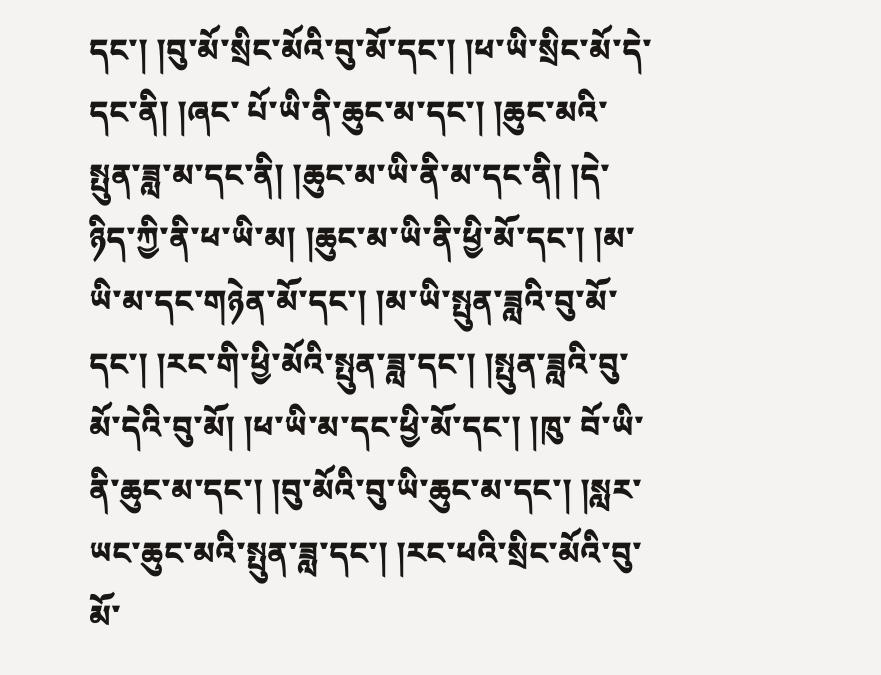དང་། །བུ་མོ་སྲིང་མོའི་བུ་མོ་དང་། །ཕ་ཡི་སྲིང་མོ་དེ་དང་ནི། །ཞང་ པོ་ཡི་ནི་ཆུང་མ་དང་། །ཆུང་མའི་སྤུན་ཟླ་མ་དང་ནི། །ཆུང་མ་ཡི་ནི་མ་དང་ནི། །དེ་ཉིད་ཀྱི་ནི་ཕ་ཡི་མ། །ཆུང་མ་ཡི་ནི་ཕྱི་མོ་དང་། །མ་ཡི་མ་དང་གཉེན་མོ་དང་། །མ་ཡི་སྤུན་ཟླའི་བུ་མོ་དང་། །རང་གི་ཕྱི་མོའི་སྤུན་ཟླ་དང་། །སྤུན་ཟླའི་བུ་མོ་དེའི་བུ་མོ། །ཕ་ཡི་མ་དང་ཕྱི་མོ་དང་། །ཁུ་ བོ་ཡི་ནི་ཆུང་མ་དང་། །བུ་མོའི་བུ་ཡི་ཆུང་མ་དང་། །སླར་ཡང་ཆུང་མའི་སྤུན་ཟླ་དང་། །རང་ཕའི་སྲིང་མོའི་བུ་མོ་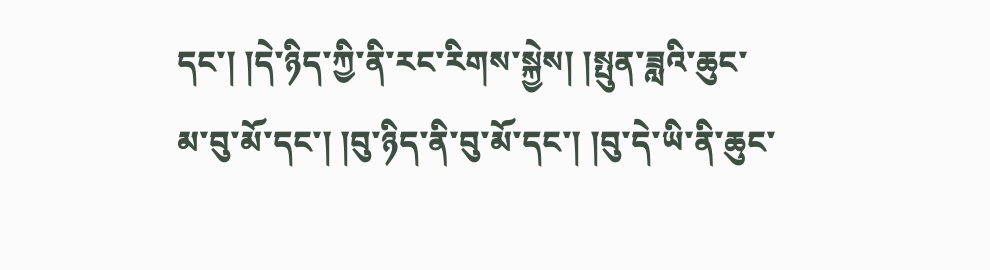དང་། །དེ་ཉིད་ཀྱི་ནི་རང་རིགས་སྐྱེས། །སྤུན་ཟླའི་ཆུང་མ་བུ་མོ་དང་། །བུ་ཉིད་ནི་བུ་མོ་དང་། །བུ་དེ་ཡི་ནི་ཆུང་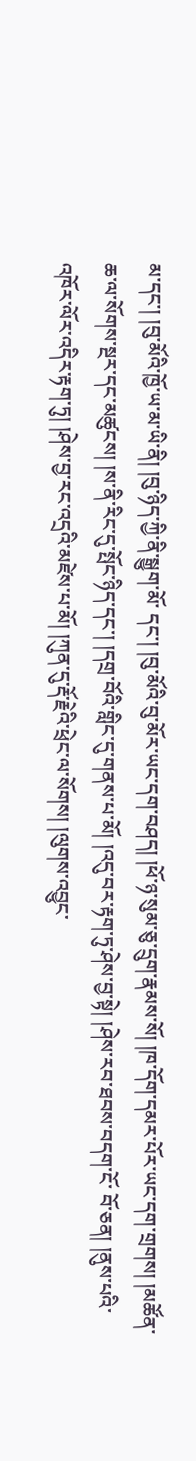མ་དང་། །བུ་མོའི་ཁྱོ་ཡ་མ་ཡི་ནི། །བུ་ཉིད་ཀྱི་ནི་སྒྱུག་མོ་ དང་། །བུ་མོའི་བུ་མོར་ཡང་དག་བཤད། །ཕོ་ཉ་སུམ་ཅུ་དྲུག་རྣམས་སོ། །ཁ་དོག་དམར་པོར་ཡང་དག་གྲགས། །མཚོན་ཆ་ལ་སོགས་སྔར་དང་མཚུངས། །ས་ནི་རིང་དུ་སྤོང་ཉིད་དང་། །དགྲ་བོའི་གླིང་དུ་གནས་པ་མོ། །འདུ་བར་རྟག་ཏུ་ཤེས་བྱ་སྟེ། །ཤེས་རབ་ཐབས་བདག་ངོ་ བོ་ཅན། །ནུས་པའི་འཁོར་ལོར་འདིར་རྟག་ཏུ། །ཤེས་བྱ་རང་འདྲའི་མཛེས་པ་མོ། །ཀུན་དུ་རྡོ་རྗེའི་ཕྲེང་ལ་སོགས། །ལུགས་འབྱུང་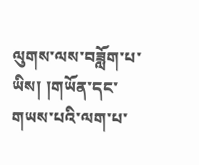ལུགས་ལས་བཟློག་པ་ཡིས། །གཡོན་དང་གཡས་པའི་ལག་པ་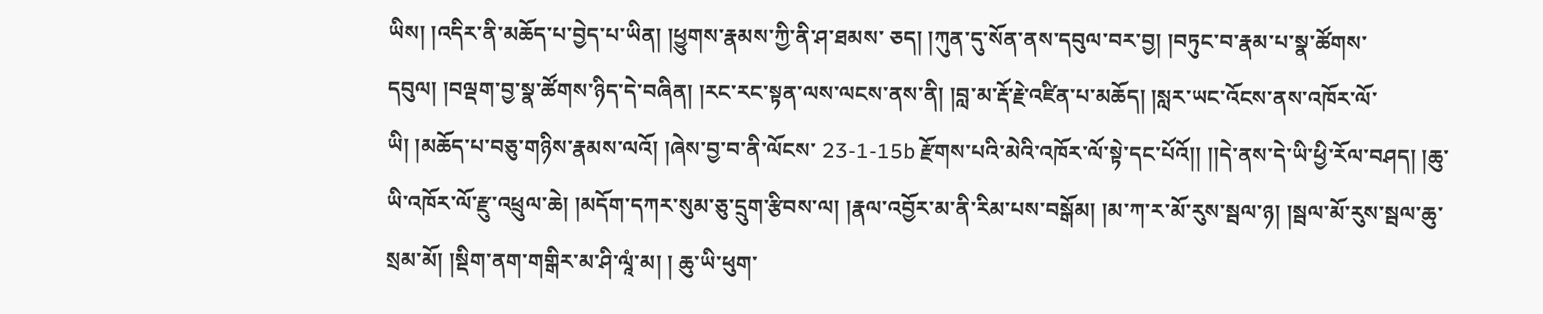ཡིས། །འདིར་ནི་མཆོད་པ་བྱེད་པ་ཡིན། །ཕྱུགས་རྣམས་ཀྱི་ནི་ཤ་ཐམས་ ཅད། །ཀུན་དུ་སོན་ནས་དབུལ་བར་བྱ། །བཏུང་བ་རྣམ་པ་སྣ་ཚོགས་དབུལ། །བལྡག་བྱ་སྣ་ཚོགས་ཉིད་དེ་བཞིན། །རང་རང་སྟན་ལས་ལངས་ནས་ནི། །བླ་མ་རྡོ་རྗེ་འཛིན་པ་མཆོད། །སླར་ཡང་འོངས་ནས་འཁོར་ལོ་ཡི། །མཆོད་པ་བཅུ་གཉིས་རྣམས་ལའོ། །ཞེས་བྱ་བ་ནི་ལོངས་ 23-1-15b རྫོགས་པའི་མེའི་འཁོར་ལོ་སྟེ་དང་པོའོ།། །།དེ་ནས་དེ་ཡི་ཕྱི་རོལ་བཤད། །ཆུ་ཡི་འཁོར་ལོ་རྫུ་འཕྲུལ་ཆེ། །མདོག་དཀར་སུམ་ཅུ་དྲུག་རྩིབས་ལ། །རྣལ་འབྱོར་མ་ནི་རིམ་པས་བསྒོམ། །མ་ཀ་ར་མོ་རུས་སྦལ་ཉ། །སྦལ་མོ་རུས་སྦལ་ཆུ་སྲམ་མོ། །སྡིག་ནག་གགྒིར་མ་ཤི་ལཱཾ་མ། ། ཆུ་ཡི་ཕུག་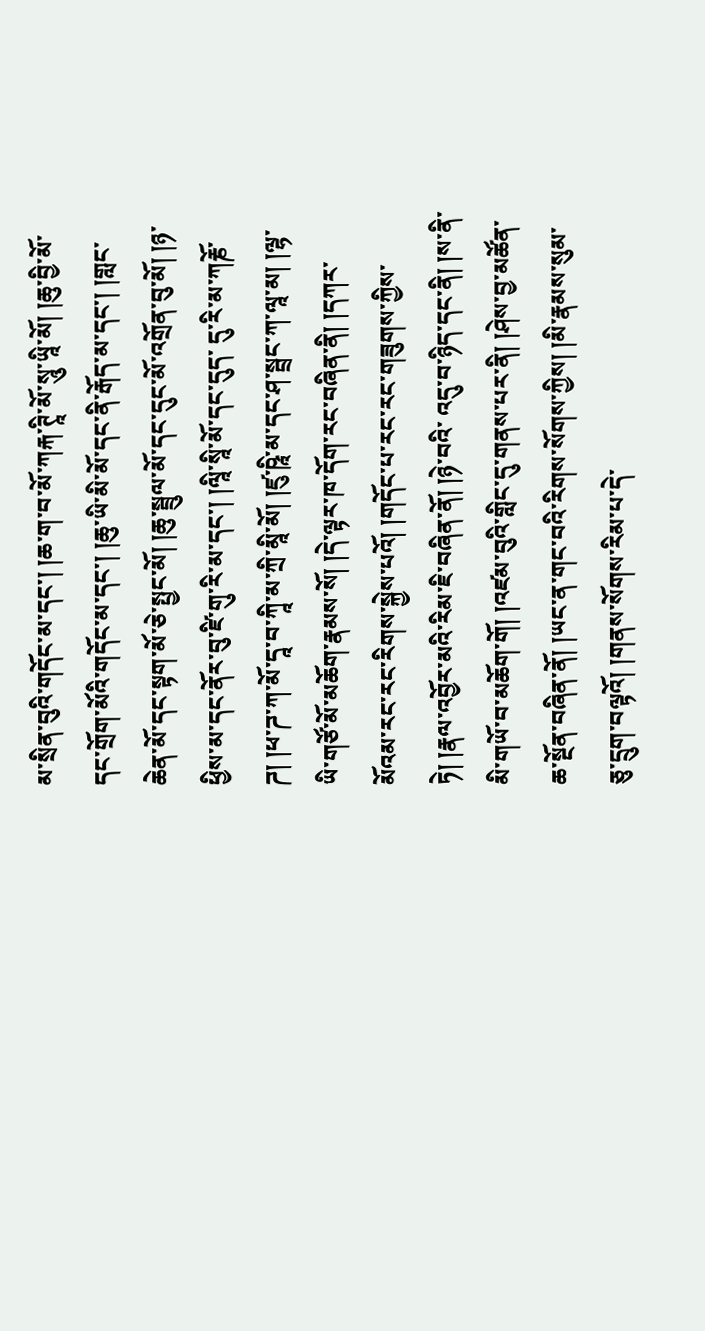མ་སྲིན་བུའི་གདོང་མ་དང་། །ཆ་ག་བ་མོ་ཀརྐ་ཊཱི་མོ་སཱུ་ཡཱི་མོ། །ཆུ་བྱི་མོ་དང་གྲོག་མོའི་གདོང་མ་དང་། །ཆུ་ཡི་མི་མོ་དང་ནི་རྒོད་མ་དང་། །གླང་ཆེན་མོ་དང་སྟག་མོ་ཅེ་སྤྱང་མོ། །ཆུ་སྦྲུལ་མོ་དང་དུང་མོ་འགྲོན་བུ་མོ། །ཉ་ཕྱིས་མ་དང་ནོར་བུ་ཛི་གུ་རི་མ་དང་། །ལཱི་སཱི་མོ་དང་དུད་ དུ་རི་མ་ཀརྞོ་ཌ། །ཕ་ཌ་ཀ་མོ་དཱ་བ་ཀཱི་མ་ཀྲི་མཱི་མོ། །ཛུ་ཥཱི་མ་དང་ཤ་སྦྲང་ཀ་ལཱ་མ། །ལྷ་ཡི་གཙོ་མོ་མཆོག་རྣམས་སོ། །དེ་ལྟར་ཁ་དོག་རང་བཞིན་ནི། །དཀར་མོའམ་རང་རང་རིགས་སྐྱེས་པའོ། །གདོང་པ་རང་རང་གཟུགས་ཀྱིས་ཏེ། །རྣལ་འབྱོར་མའི་རིམ་ཇི་བཞིན་ནོ། །ཉེ་བའི་ འདུ་བ་ཉིད་དང་ནི། །ས་ནི་མི་གཡོ་བ་མཆོག་གོ། །འཛམ་བུའི་གླིང་དུ་གནས་པར་ནི། །ཤེས་བྱ་མཚོན་ཆ་སྔོན་བཞིན་ནོ། །ཡང་ན་གང་བའི་རིགས་སོགས་ཀྱིས། །མི་རྣམས་སུམ་ཅུ་དྲུག་བལྟའོ། །གནས་སོགས་རིམ་པ་དེ་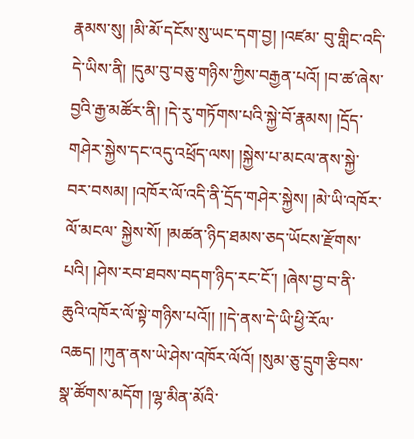རྣམས་སུ། །མི་མོ་དངོས་སུ་ཡང་དག་བྱ། །འཛམ་ བུ་གླིང་འདི་དེ་ཡིས་ནི། །དུམ་བུ་བཅུ་གཉིས་ཀྱིས་བརྒྱན་པའོ། །བ་ཚ་ཞེས་བྱའི་རྒྱ་མཚོར་ནི། །དེ་རུ་གཏོགས་པའི་སྐྱེ་བོ་རྣམས། །དྲོད་གཤེར་སྐྱེས་དང་འདུ་འཕྲོད་ལས། །སྐྱེས་པ་མངལ་ནས་སྐྱེ་བར་བསམ། །འཁོར་ལོ་འདི་ནི་དྲོད་གཤེར་སྐྱེས། །མེ་ཡི་འཁོར་ལོ་མངལ་ སྐྱེས་སོ། །མཚན་ཉིད་ཐམས་ཅད་ཡོངས་རྫོགས་པའི། །ཤེས་རབ་ཐབས་བདག་ཉིད་རང་ངོ་། །ཞེས་བྱ་བ་ནི་ཆུའི་འཁོར་ལོ་སྟེ་གཉིས་པའོ།། །།དེ་ནས་དེ་ཡི་ཕྱི་རོལ་འཆད། །ཀུན་ནས་ཡེ་ཤེས་འཁོར་ལོའོ། །སུམ་ཅུ་དྲུག་རྩིབས་སྣ་ཚོགས་མདོག །ལྷ་མིན་མོའི་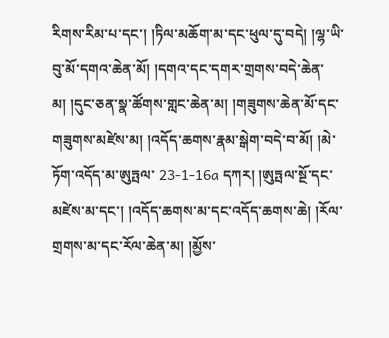རིགས་རིམ་པ་དང་། །ཏིལ་མཆོག་མ་དང་ཕུལ་དུ་བདེ། །ལྷ་ཡི་བུ་མོ་དགའ་ཆེན་མོ། །དགའ་དང་དགར་གྲགས་བདེ་ཆེན་མ། །དུང་ཅན་སྣ་ཚོགས་གླང་ཆེན་མ། །གཟུགས་ཆེན་མོ་དང་གཟུགས་མཛེས་མ། །འདོད་ཆགས་རྣམ་སྒེག་བདེ་བ་མོ། །མེ་ཏོག་འདོད་མ་ཨུཏྤལ་ 23-1-16a དཀར། །ཨུཏྤལ་སྔོ་དང་མཛེས་མ་དང་། །འདོད་ཆགས་མ་དང་འདོད་ཆགས་ཆེ། །རོལ་གྲགས་མ་དང་རོལ་ཆེན་མ། །མྱོས་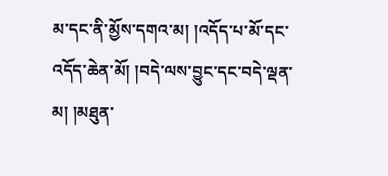མ་དང་ནི་མྱོས་དགའ་མ། །འདོད་པ་མོ་དང་འདོད་ཆེན་མོ། །བདེ་ལས་བྱུང་དང་བདེ་ལྡན་མ། །མཐུན་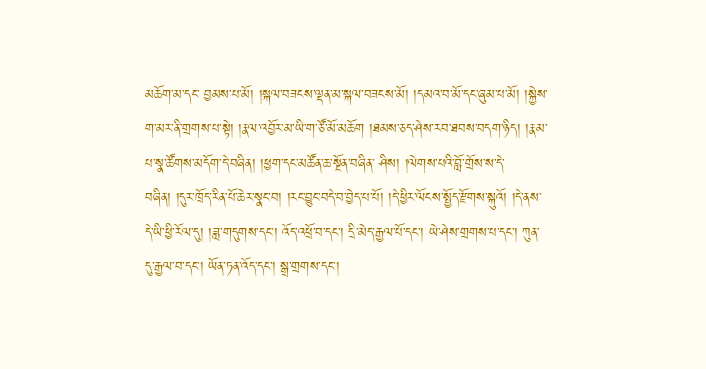མཆོག་མ་དང་ བྱམས་པ་མོ། །སྐལ་བཟངས་ལྡན་མ་སྐལ་བཟངས་མོ། །དམའ་བ་མོ་དང་ཞུམ་པ་མོ། །སྐྱེས་ག་མར་ནི་གྲགས་པ་སྟེ། །རྣལ་འབྱོར་མ་ཡི་ག་ཙོ་མོ་མཆོག །ཐམས་ཅད་ཤེས་རབ་ཐབས་བདག་ཉིད། །རྣམ་པ་སྣ་ཚོགས་མདོག་དེ་བཞིན། །ཕྱག་དང་མཚོན་ཆ་སྔོན་བཞིན་ ཤིས། །ལེགས་པའི་བློ་གྲོས་ས་དེ་བཞིན། །དུར་ཁྲོད་རིན་པོ་ཆེར་སྣང་བ། །རང་བྱུང་བདེ་བ་བྱེད་པ་པོ། །དེ་ཕྱིར་ལོངས་སྤྱོད་རྫོགས་སྐུའོ། །དེ་ནས་དེ་ཡི་ཕྱི་རོལ་དུ། །ཟླ་གདུགས་དང་། འོད་འཕྲོ་བ་དང་། དྲི་མེད་རྒྱལ་པོ་དང་། ཡེ་ཤེས་གྲགས་པ་དང་། ཀུན་དུ་རྒྱལ་བ་དང་། ཡོན་ཏན་འོད་དང་། སྒྲ་གྲགས་དང་།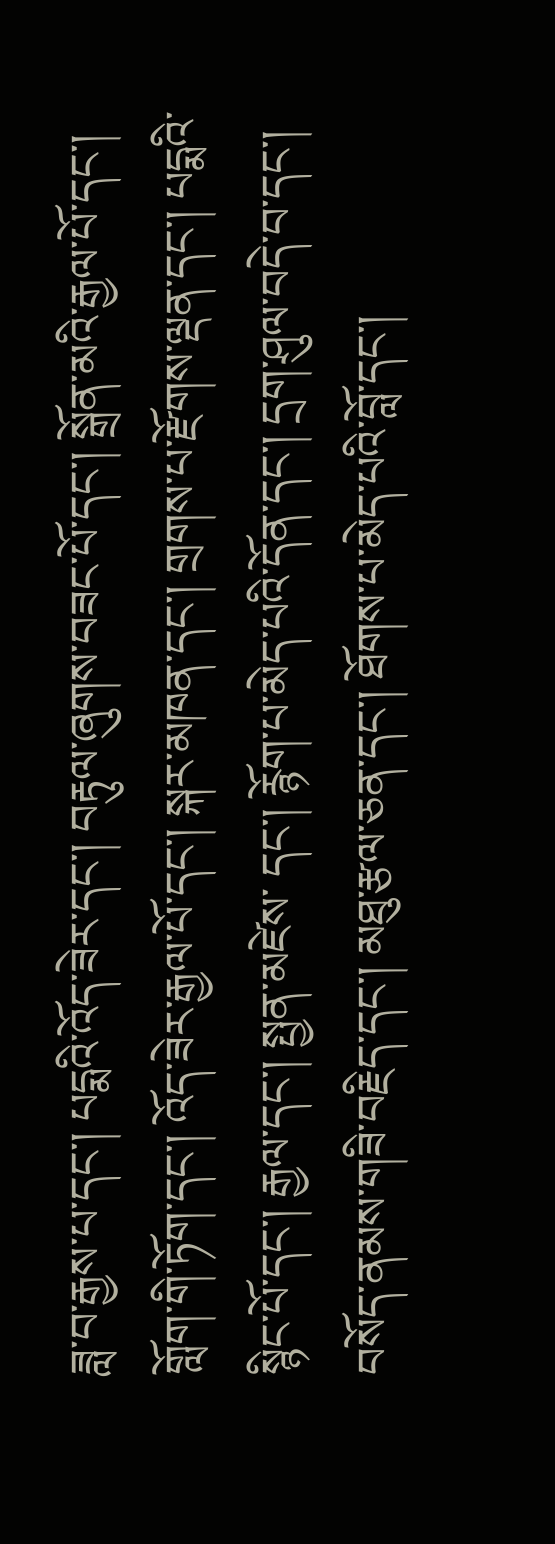ཟླ་བ་རྒྱས་པ་དང་། པདྨའི་འོད་ཟེར་དང་། བརྟུལ་ཞུགས་བཟང་པོ་དང་། སྒྲོན་མའི་རྒྱལ་པོ་དང་། གློག་གི་ཏོག་དང་། འོད་ཟེར་རྒྱལ་པོ་དང་། སྐར་མཁན་དང་། གྲགས་པ་རྫོགས་ལྡན་དང་། པདྨའི་སྙིང་པོ་དང་། རྒྱལ་དང་། སྤྱན་མཛེས་ དང་། རྙོག་པ་མེད་པའི་དོན་དང་། དྲག་ཤུལ་བདེ་བ་དང་། བསོད་ནམས་གཟི་བརྗིད་དང་། མཐུ་རྩལ་ཅན་དང་། ཐོགས་པ་མེད་པའི་བློ་དང་།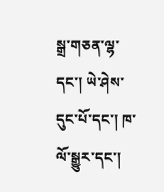སྒྲ་གཅན་ལྷ་དང་། ཡེ་ཤེས་དུང་པོ་དང་། ཁ་ལོ་སྒྱུར་དང་།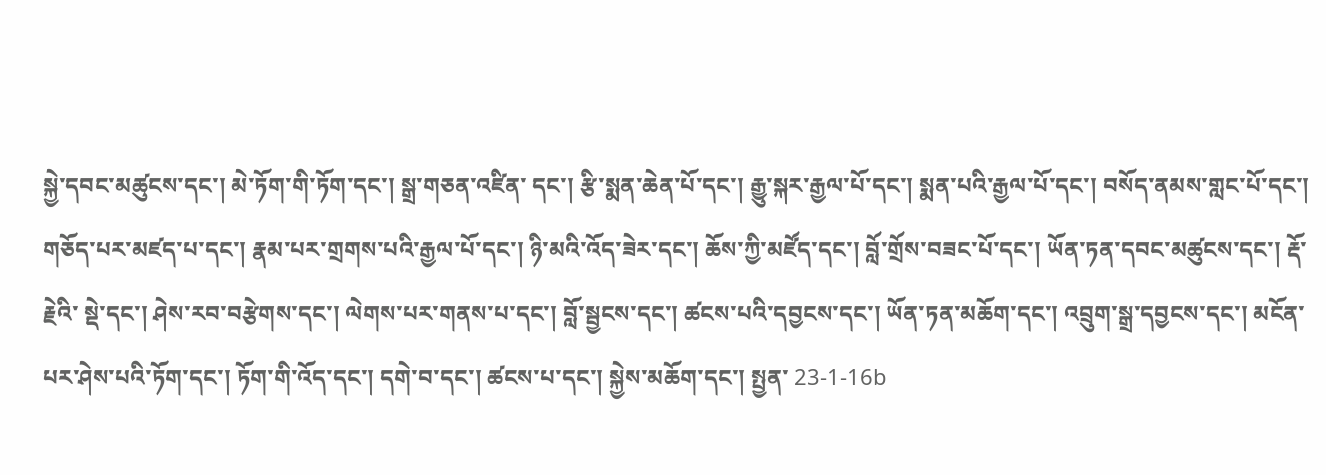སྐྱེ་དབང་མཚུངས་དང་། མེ་ཏོག་གི་ཏོག་དང་། སྒྲ་གཅན་འཛིན་ དང་། རྩི་སྨན་ཆེན་པོ་དང་། རྒྱུ་སྐར་རྒྱལ་པོ་དང་། སྨན་པའི་རྒྱལ་པོ་དང་། བསོད་ནམས་གླང་པོ་དང་། གཅོད་པར་མཛད་པ་དང་། རྣམ་པར་གྲགས་པའི་རྒྱལ་པོ་དང་། ཉི་མའི་འོད་ཟེར་དང་། ཆོས་ཀྱི་མཛོད་དང་། བློ་གྲོས་བཟང་པོ་དང་། ཡོན་ཏན་དབང་མཚུངས་དང་། རྡོ་རྗེའི་ སྡེ་དང་། ཤེས་རབ་བརྩེགས་དང་། ལེགས་པར་གནས་པ་དང་། བློ་སྦྱངས་དང་། ཚངས་པའི་དབྱངས་དང་། ཡོན་ཏན་མཆོག་དང་། འབྲུག་སྒྲ་དབྱངས་དང་། མངོན་པར་ཤེས་པའི་ཏོག་དང་། ཏོག་གི་འོད་དང་། དགེ་བ་དང་། ཚངས་པ་དང་། སྐྱེས་མཆོག་དང་། སྤྱན་ 23-1-16b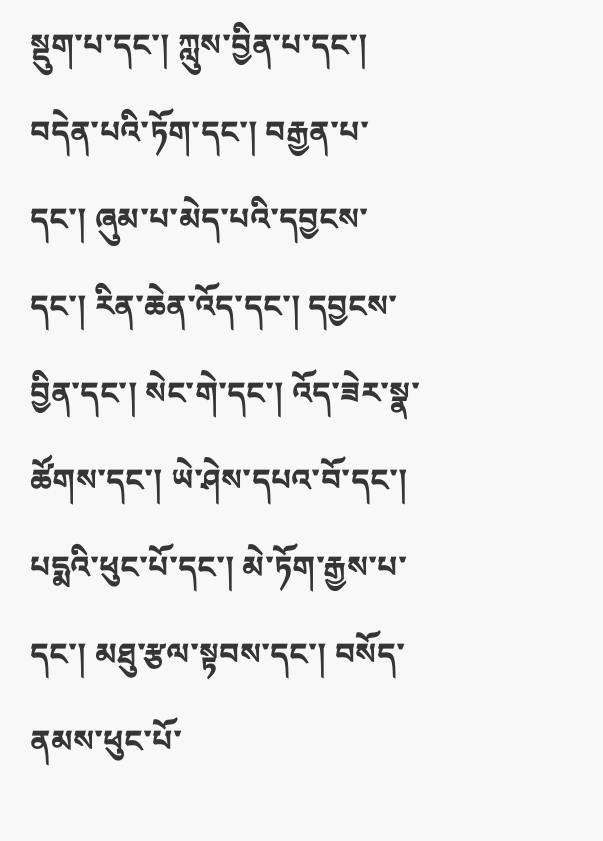སྡུག་པ་དང་། ཀླུས་བྱིན་པ་དང་། བདེན་པའི་ཏོག་དང་། བརྒྱན་པ་དང་། ཞུམ་པ་མེད་པའི་དབྱངས་དང་། རིན་ཆེན་འོད་དང་། དབྱངས་བྱིན་དང་། སེང་གེ་དང་། འོད་ཟེར་སྣ་ཚོགས་དང་། ཡེ་ཤེས་དཔའ་བོ་དང་། པདྨའི་ཕུང་པོ་དང་། མེ་ཏོག་རྒྱས་པ་དང་། མཐུ་རྩལ་སྟབས་དང་། བསོད་ནམས་ཕུང་པོ་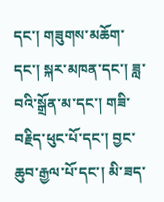དང་། གཟུགས་མཆོག་དང་། སྐར་མཁན་དང་། ཟླ་བའི་སྒྲོན་མ་དང་། གཟི་བརྗིད་ཕུང་པོ་དང་། བྱང་ཆུབ་རྒྱལ་པོ་དང་། མི་ཟད་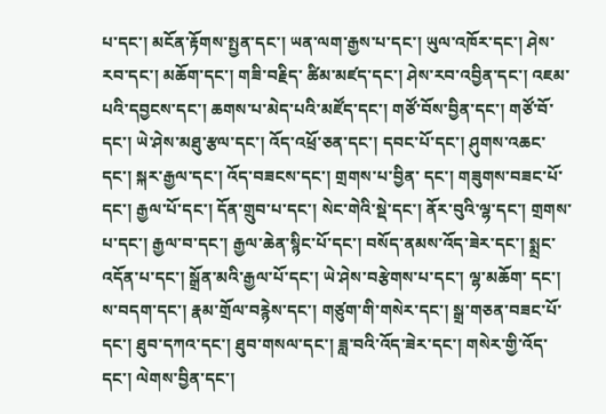པ་དང་། མངོན་རྟོགས་སྤྱན་དང་། ཡན་ལག་རྒྱས་པ་དང་། ཡུལ་འཁོར་དང་། ཤེས་རབ་དང་། མཆོག་དང་། གཟི་བརྗིད་ ཚིམ་མཛད་དང་། ཤེས་རབ་འབྱིན་དང་། འཇམ་པའི་དབྱངས་དང་། ཆགས་པ་མེད་པའི་མཛོད་དང་། གཙོ་བོས་བྱིན་དང་། གཙོ་བོ་དང་། ཡེ་ཤེས་མཐུ་རྩལ་དང་། འོད་འཕྲོ་ཅན་དང་། དབང་པོ་དང་། ཤུགས་འཆང་དང་། སྐར་རྒྱལ་དང་། འོད་བཟངས་དང་། གྲགས་པ་བྱིན་ དང་། གཟུགས་བཟང་པོ་དང་། རྒྱལ་པོ་དང་། དོན་གྲུབ་པ་དང་། སེང་གེའི་སྡེ་དང་། ནོར་བུའི་ལྷ་དང་། གྲགས་པ་དང་། རྒྱལ་བ་དང་། རྒྱལ་ཆེན་སྙིང་པོ་དང་། བསོད་ནམས་འོད་ཟེར་དང་། སྨྲང་འདོན་པ་དང་། སྒྲོན་མའི་རྒྱལ་པོ་དང་། ཡེ་ཤེས་བརྩེགས་པ་དང་། ལྷ་མཆོག་ དང་། ས་བདག་དང་། རྣམ་གྲོལ་བརྙེས་དང་། གཙུག་གི་གསེར་དང་། སྒྲ་གཅན་བཟང་པོ་དང་། ཐུབ་དཀའ་དང་། ཐུབ་གསལ་དང་། ཟླ་བའི་འོད་ཟེར་དང་། གསེར་གྱི་འོད་དང་། ལེགས་བྱིན་དང་།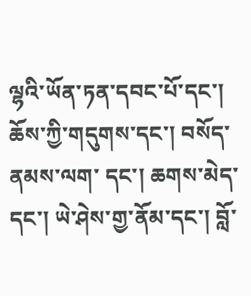ལྷའི་ཡོན་ཏན་དབང་པོ་དང་། ཆོས་ཀྱི་གདུགས་དང་། བསོད་ནམས་ལག་ དང་། ཆགས་མེད་དང་། ཡེ་ཤེས་གྱ་ནོམ་དང་། བློ་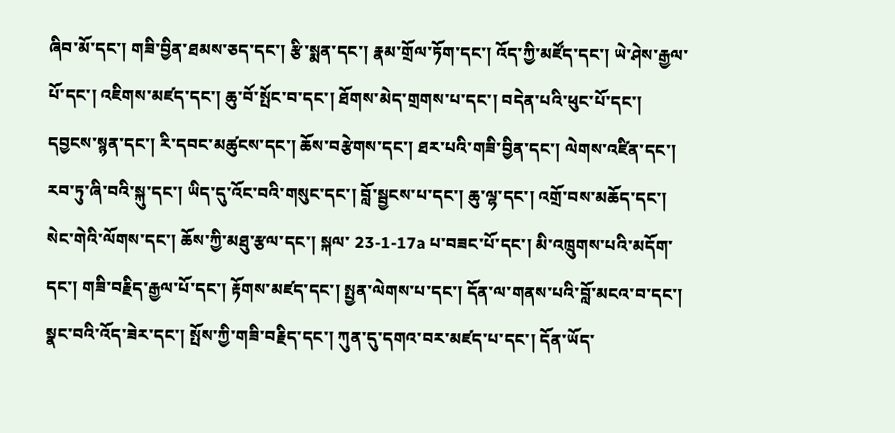ཞིབ་མོ་དང་། གཟི་བྱིན་ཐམས་ཅད་དང་། རྩི་སྨན་དང་། རྣམ་གྲོལ་ཏོག་དང་། འོད་ཀྱི་མཛོད་དང་། ཡེ་ཤེས་རྒྱལ་པོ་དང་། འཇིགས་མཛད་དང་། ཆུ་བོ་སྤོང་བ་དང་། ཐོགས་མེད་གྲགས་པ་དང་། བདེན་པའི་ཕུང་པོ་དང་། དབྱངས་སྙན་དང་། རི་དབང་མཚུངས་དང་། ཆོས་བརྩེགས་དང་། ཐར་པའི་གཟི་བྱིན་དང་། ལེགས་འཛིན་དང་། རབ་ཏུ་ཞི་བའི་སྐུ་དང་། ཡིད་དུ་འོང་བའི་གསུང་དང་། བློ་སྦྱངས་པ་དང་། ཆུ་ལྷ་དང་། འགྲོ་བས་མཆོད་དང་། སེང་གེའི་ལོགས་དང་། ཆོས་ཀྱི་མཐུ་རྩལ་དང་། སྐལ་ 23-1-17a པ་བཟང་པོ་དང་། མི་འཁྲུགས་པའི་མདོག་དང་། གཟི་བརྗིད་རྒྱལ་པོ་དང་། རྟོགས་མཛད་དང་། སྤྱན་ལེགས་པ་དང་། དོན་ལ་གནས་པའི་བློ་མངའ་བ་དང་། སྣང་བའི་འོད་ཟེར་དང་། སྤོས་ཀྱི་གཟི་བརྗིད་དང་། ཀུན་དུ་དགའ་བར་མཛད་པ་དང་། དོན་ཡོད་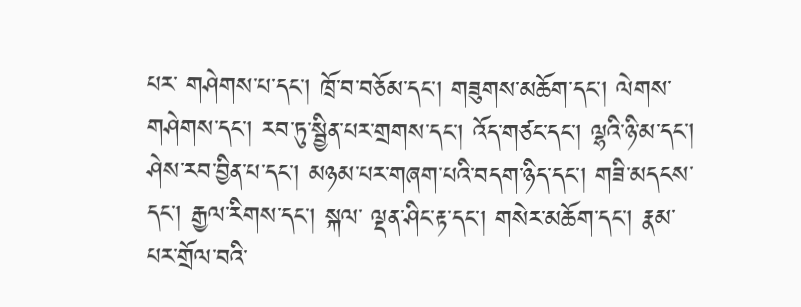པར་ གཤེགས་པ་དང་། ཁྲོ་བ་བཅོམ་དང་། གཟུགས་མཆོག་དང་། ལེགས་གཤེགས་དང་། རབ་ཏུ་སྦྱིན་པར་གྲགས་དང་། འོད་གཙང་དང་། ལྷའི་ཉི་མ་དང་། ཤེས་རབ་བྱིན་པ་དང་། མཉམ་པར་གཞག་པའི་བདག་ཉིད་དང་། གཟི་མདངས་དང་། རྒྱལ་རིགས་དང་། སྐལ་ ལྡན་ཤིང་རྟ་དང་། གསེར་མཆོག་དང་། རྣམ་པར་གྲོལ་བའི་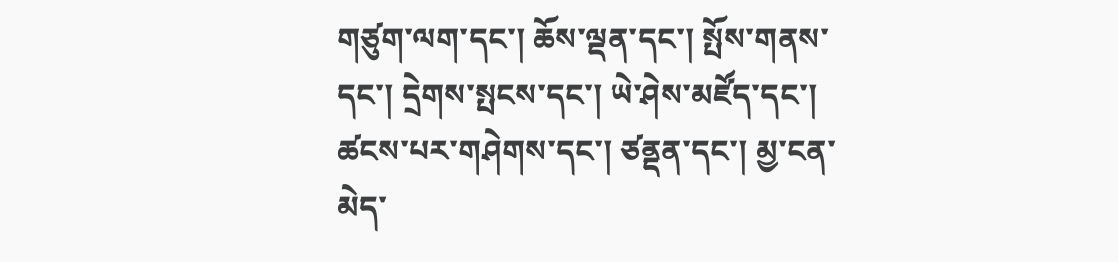གཙུག་ལག་དང་། ཆོས་ལྡན་དང་། སྤོས་གནས་དང་། དྲེགས་སྤངས་དང་། ཡེ་ཤེས་མཛོད་དང་། ཚངས་པར་གཤེགས་དང་། ཙནྡན་དང་། མྱ་ངན་མེད་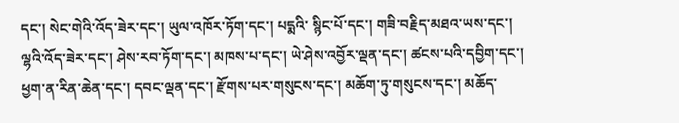དང་། སེང་གེའི་འོད་ཟེར་དང་། ཡུལ་འཁོར་ཏོག་དང་། པདྨའི་ སྙིང་པོ་དང་། གཟི་བརྗིད་མཐའ་ཡས་དང་། ལྷའི་འོད་ཟེར་དང་། ཤེས་རབ་ཏོག་དང་། མཁས་པ་དང་། ཡེ་ཤེས་འབྱོར་ལྡན་དང་། ཚངས་པའི་དབྱིག་དང་། ཕྱག་ན་རིན་ཆེན་དང་། དབང་ལྡན་དང་། རྫོགས་པར་གསུངས་དང་། མཆོག་ཏུ་གསུངས་དང་། མཆོད་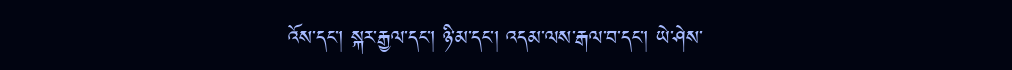འོས་དང་། སྐར་རྒྱལ་དང་། ཉི་མ་དང་། འདམ་ལས་རྒལ་བ་དང་། ཡེ་ཤེས་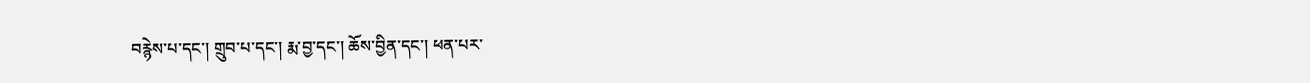བརྙེས་པ་དང་། གྲུབ་པ་དང་། རྨ་བྱ་དང་། ཆོས་བྱིན་དང་། ཕན་པར་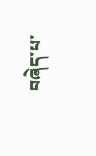བཞེད་པ་